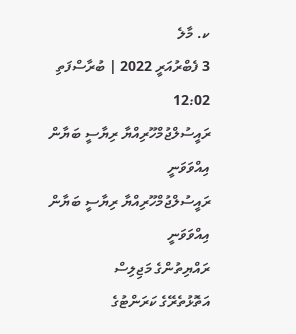ކ. މާލެ
3 ފެބްރުއަރީ 2022 | ބުރާސްފަތި 12:02
ރައީސުލްޖުމްހޫރިއްޔާ ރިޔާސީ ބަޔާން އިއްވަވަނީ
ރައީސުލްޖުމްހޫރިއްޔާ ރިޔާސީ ބަޔާން އިއްވަވަނީ
ރައްޔިތުންގެ މަޖިލިސް
އަތޮޅުތެރޭގެ ކަރަންޓުގެ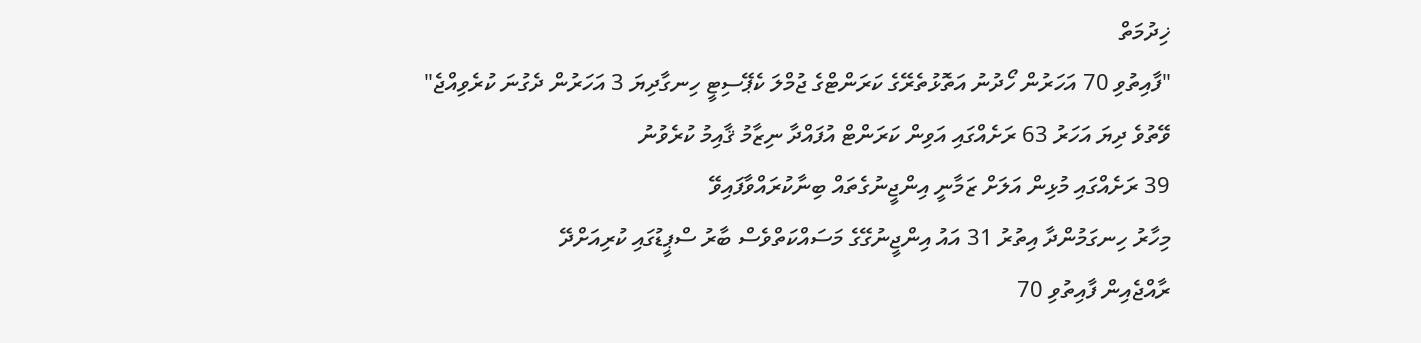ޚިދުމަތް
"ފާއިތުވި 70 އަހަރުން ހޯދުނު އަތޮޅުތެރޭގެ ކަރަންޓްގެ ޖުމްލަ ކެޕޭސިޓީ ހިނގާދިޔަ 3 އަހަރުން ދެގުނަ ކުރެވިއްޖެ"
ވޭތުވެ ދިޔަ އަހަރު 63 ރަށެއްގައި އަވިން ކަރަންޓް އުފައްދާ ނިޒާމު ޤާއިމު ކުރެވުނު
39 ރަށެއްގައި މުޅިން އަލަށް ޒަމާނީ އިންޖީނުގެތައް ބިނާކުރައްވާފައިވޭ
މިހާރު ހިނގަމުންދާ އިތުރު 31 އައު އިންޖީނުގޭގެ މަސައްކަތްވެސް ބާރު ސްޕީޑުގައި ކުރިއަށްދޭ
ރާއްޖެއިން ފާއިތުވި 70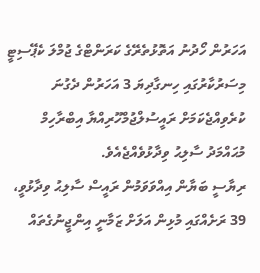އަހަރުން ހޯދުނު އަތޮޅުތެރޭގެ ކަރަންޓްގެ ޖުމްލަ ކެޕޭސިޓީ މިސަރުކާރުގައި ހިނގާދިޔަ 3 އަހަރުން ދެގުނަ ކުރެވިއްޖެކަމަށް ރައީސުލްޖުމްހޫރިއްޔާ އިބްރާހިމް މުޙައްމަދު ސާލިޙު ވިދާޅުވެއްޖެއެވެ.
ރިޔާސީ ބަޔާން އިއްވަވަމުން ރައީސް ސާލިޙު ވިދާޅުވީ، 39 ރަށެއްގައި މުޅިން އަލަށް ޒަމާނީ އިންޖީނުގެތައް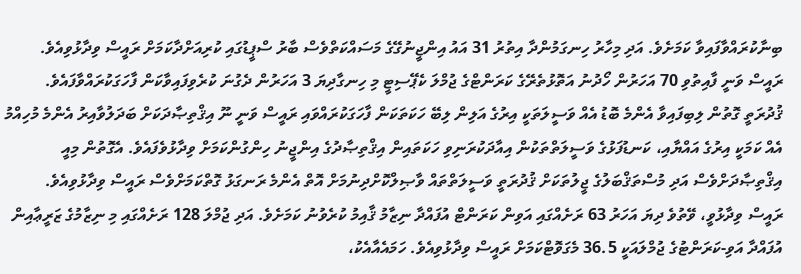ބިނާކުރައްވާފައިވާ ކަމަށެވެ. އަދި މިހާރު ހިނގަމުންދާ އިތުރު 31 އައު އިންޖީނުގޭގެ މަސައްކަތްވެސް ބާރު ސްޕީޑުގައި ކުރިއަށްދާކަމަށް ރައީސް ވިދާޅުވިއެވެ.
ރައީސް ވަނީ ފާއިތުވި 70 އަހަރުން ހޯދުނު އަތޮޅުތެރޭގެ ކަރަންޓްގެ ޖުމްލަ ކެޕޭސިޓީ މި ހިނގާދިޔަ 3 އަހަރުން ދެގުނަ ކުރެވިފައިވާކަން ފާހަގަކުރައްވާފައެވެ.
ޤުދުރަތީ ގޮތުން ލިބިފައިވާ އެންމެ ބޮޑު އެއް ވަސީލަތަކީ އިރުގެ އަލިން ލިބޭ ހަކަތަކަން ފާހަގަކުރައްވައި ރައީސް ވަނީ ނޫ އިޤްތިޞާދަކަށް ބަދަލުވާއިރު އެންމެ މުހިއްމު އެއް ކަމަކީ އިރުގެ އައްޔާއި، ކަނޑުފަޅުގެ ވަސީލަތްތަކުން އިއާދަކުރަނިވި ހަކަތައިން އިޤްތިޞާދުގެ އިންޖީނު ހިންގުންކަމަށް ވިދާޅުވެފައެވެ. އެގޮތުން މިއީ އިޤްތިޞާދަށްވެސް އަދި މުސްތަޤްބަލުގެ ޖީލުތަކަށް ޤުދުރަތީ ވަސީލަތްތައް ވާޞިލްކޮށްދިނުމަށް އޮތް އެންމެ ރަނގަޅު ގޮތްކަމަށްވެސް ރައީސް ވިދާޅުވިއެވެ.
ރައީސް ވިދާޅުވީ، ވޭތުވެ ދިޔަ އަހަރު 63 ރަށެއްގައި އަވިން ކަރަންޓް އުފައްދާ ނިޒާމު ޤާއިމު ކުރެވުނު ކަމަށެވެ. އަދި ޖުމްލަ 128 ރަށެއްގައި މި ނިޒާމުގެ ޒަރީޢާއިން އުފައްދާ އަވި-ކަރަންޓުގެ ޖުމްލައަކީ 36.5 މެގަވޮޓްކަމަށް ރައީސް ވިދާޅުވިއެވެ. ހަމައެއާއެކު،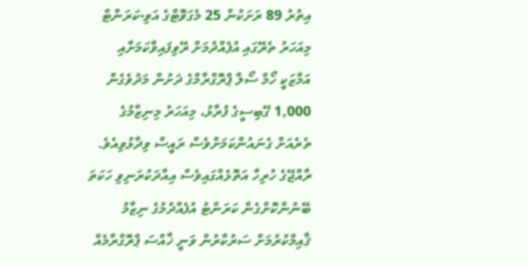އިތުރު 89 ރަށަކުން 25 މެގަވޮޓްގެ އަވި-ކަރަންޓް މިއަހަރު ތެރޭގައި އުފެއްދުމަށް ރޭވިފައިވާކަމަށާއި އަމާޒަކީ ހޯމް ސޯލާ ޕްރޮގްރާމްގެ ދަށުން މަދުވެގެން 1,000 ގޭބިސީގެ ފުރާޅު، މިއަހަރު މިނިޒާމުގެ ތެރެއަށް ގެނައުންކަމަށްވެސް ރައީސް ވިދާޅުވިއެވެ.
ރާއްޖޭގެ ހުރިހާ އަތޮޅެއްގައިވެސް އިއާދަކުރަނިވި ހަކަތަ ބޭނުންކޮށްގެން ކަރަންޓު އުފެއްދުމުގެ ނިޒާމު ޤާއިމްކުރުމަށް ސަރުކާރުން ވަނީ ޚާއްސަ ޕްރޮގްރާމެއް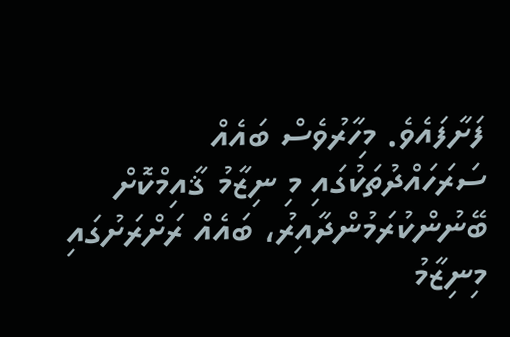ފަށާފައެވެ. މިހާރުވެސް ބައެއް ސަރަހައްދުތަކުގައި މި ނިޒާމު ޤާއިމްކޮށް ބޭނުންކުރަމުންދާއިރު، ބައެއް ރަށްރަށުގައި މިނިޒާމު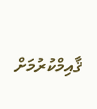ޤާއިމްކުރުމަށް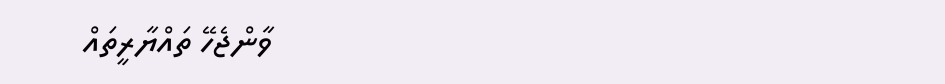ވާންޖެހޭ ތައްޔާރީތައް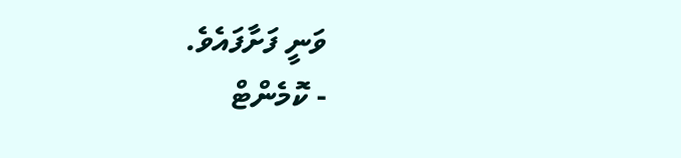ވަނީ ފަށާފައެވެ.
- ކޮމެންޓް